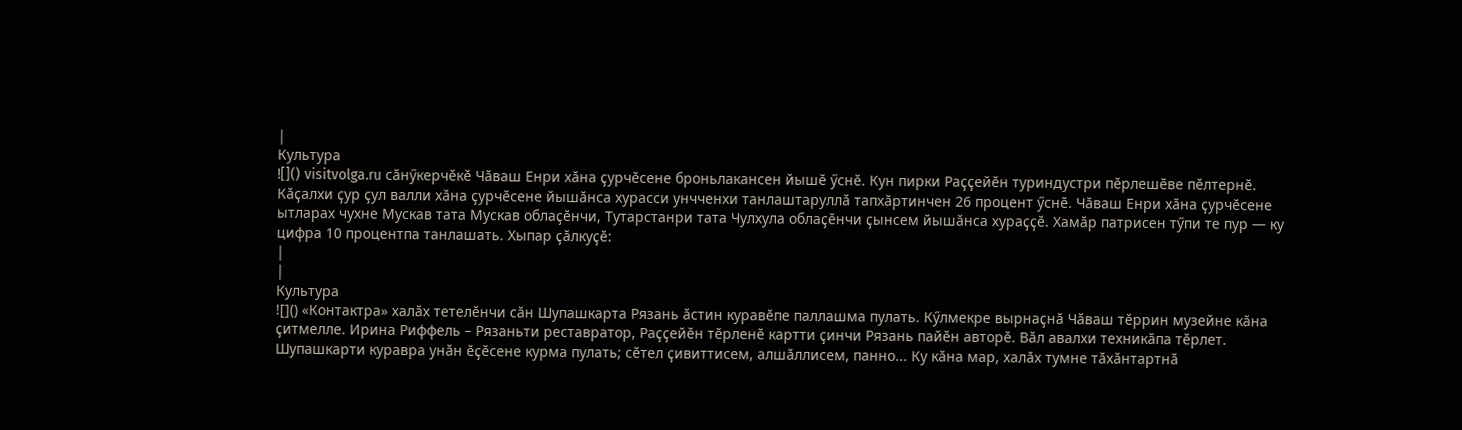|
Культура
![]() visitvolga.ru сӑнӳкерчӗкӗ Чӑваш Енри хӑна ҫурчӗсене броньлакансен йышӗ ӳснӗ. Кун пирки Раҫҫейӗн туриндустри пӗрлешӗве пӗлтернӗ. Кӑҫалхи ҫур ҫул валли хӑна ҫурчӗсене йышӑнса хурасси унчченхи танлаштаруллӑ тапхӑртинчен 26 процент ӳснӗ. Чӑваш Енри хӑна ҫурчӗсене ытларах чухне Мускав тата Мускав облаҫӗнчи, Тутарстанри тата Чулхула облаҫӗнчи ҫынсем йышӑнса хураҫҫӗ. Хамӑр патрисен тӳпи те пур — ку цифра 10 процентпа танлашать. Хыпар ҫӑлкуҫӗ:
|
|
Культура
![]() «Контактра» халӑх тетелӗнчи сӑн Шупашкарта Рязань ӑстин куравӗпе паллашма пулать. Кӳлмекре вырнаҫнӑ Чӑваш тӗррин музейне кӑна ҫитмелле. Ирина Риффель – Рязаньти реставратор, Раҫҫейӗн тӗрленӗ картти ҫинчи Рязань пайӗн авторӗ. Вӑл авалхи техникӑпа тӗрлет. Шупашкарти куравра унӑн ӗҫӗсене курма пулать; сӗтел ҫивиттисем, алшӑллисем, панно... Ку кӑна мар, халӑх тумне тӑхӑнтартнӑ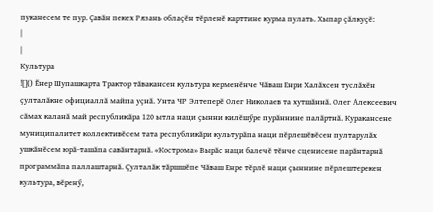пуканесем те пур. Ҫавӑн пекех Рязань облаҫӗн тӗрленӗ карттине курма пулать. Хыпар ҫӑлкуҫӗ:
|
|
Культура
![]() Ӗнер Шупашкарта Трактор тӑвакансен культура керменӗнче Чӑваш Енри Халӑхсен туслӑхӗн ҫулталӑкне официаллӑ майпа уҫнӑ. Унта ЧР Элтеперӗ Олег Николаев та хутшӑннӑ. Олег Алексеевич сӑмах каланӑ май республикӑра 120 ытла наци ҫынни килӗшӳре пурӑннине палӑртнӑ. Куракансене муниципалитет коллективӗсем тата республикӑри культурӑпа наци пӗрлешӗвӗсен пултарулӑх ушкӑнӗсем юрӑ-ташӑпа савӑнтарнӑ. «Кострома» Вырӑс наци балечӗ тӗнче сценисене парӑнтарнӑ программӑпа паллаштарнӑ. Ҫулталӑк тӑршшӗпе Чӑваш Енре тӗрлӗ наци ҫыннине пӗрлештерекен культура, вӗренӳ,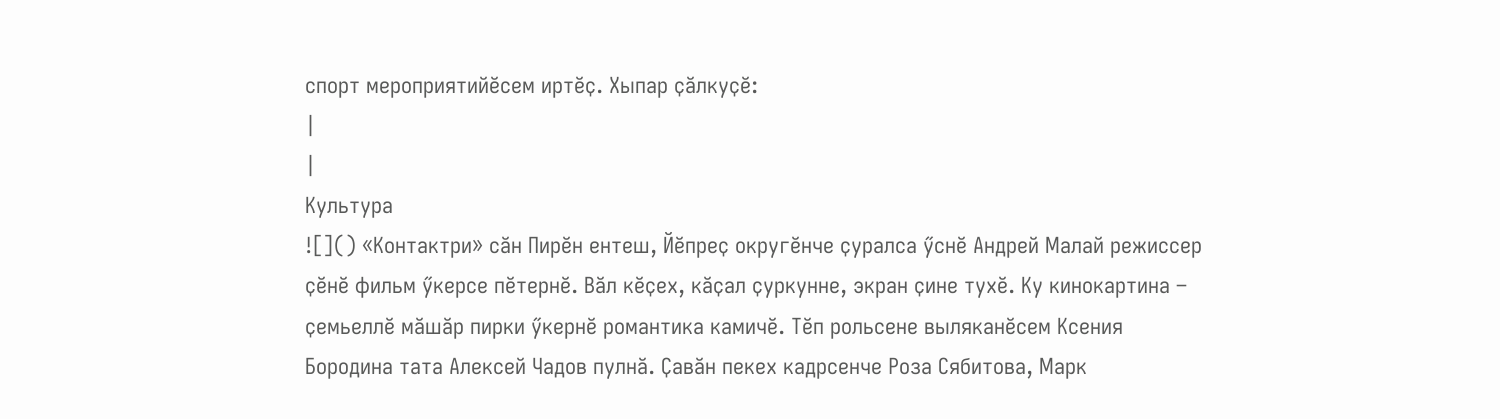спорт мероприятийӗсем иртӗҫ. Хыпар ҫӑлкуҫӗ:
|
|
Культура
![]() «Контактри» сӑн Пирӗн ентеш, Йӗпреҫ округӗнче ҫуралса ӳснӗ Андрей Малай режиссер ҫӗнӗ фильм ӳкерсе пӗтернӗ. Вӑл кӗҫех, кӑҫал ҫуркунне, экран ҫине тухӗ. Ку кинокартина – ҫемьеллӗ мӑшӑр пирки ӳкернӗ романтика камичӗ. Тӗп рольсене выляканӗсем Ксения Бородина тата Алексей Чадов пулнӑ. Ҫавӑн пекех кадрсенче Роза Сябитова, Марк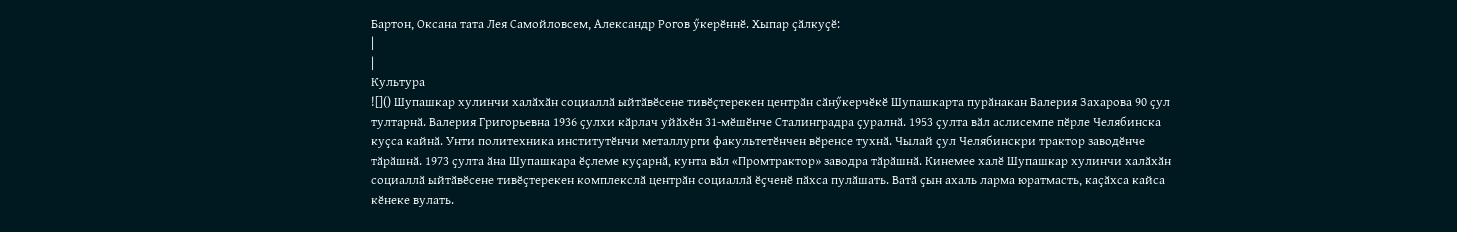Бартон, Оксана тата Лея Самойловсем, Александр Рогов ӳкерӗннӗ. Хыпар ҫӑлкуҫӗ:
|
|
Культура
![]() Шупашкар хулинчи халӑхӑн социаллӑ ыйтӑвӗсене тивӗҫтерекен центрӑн сӑнӳкерчӗкӗ Шупашкарта пурӑнакан Валерия Захарова 90 ҫул тултарнӑ. Валерия Григорьевна 1936 ҫулхи кӑрлач уйӑхӗн 31-мӗшӗнче Сталинградра ҫуралнӑ. 1953 ҫулта вӑл аслисемпе пӗрле Челябинска куҫса кайнӑ. Унти политехника институтӗнчи металлурги факультетӗнчен вӗренсе тухнӑ. Чылай ҫул Челябинскри трактор заводӗнче тӑрӑшнӑ. 1973 ҫулта ӑна Шупашкара ӗҫлеме куҫарнӑ, кунта вӑл «Промтрактор» заводра тӑрӑшнӑ. Кинемее халӗ Шупашкар хулинчи халӑхӑн социаллӑ ыйтӑвӗсене тивӗҫтерекен комплекслӑ центрӑн социаллӑ ӗҫченӗ пӑхса пулӑшать. Ватӑ ҫын ахаль ларма юратмасть, каҫӑхса кайса кӗнеке вулать.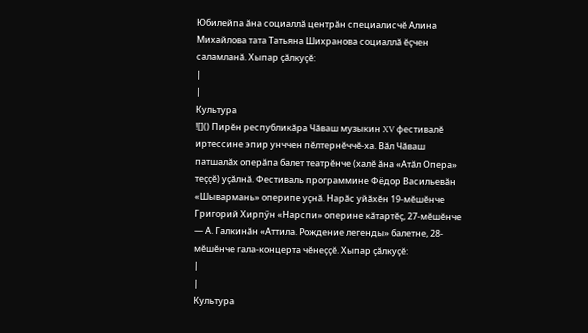Юбилейпа ӑна социаллӑ центрӑн специалисчӗ Алина Михайлова тата Татьяна Шихранова социаллӑ ӗҫчен саламланӑ. Хыпар ҫӑлкуҫӗ:
|
|
Культура
![]() Пирӗн республикӑра Чӑваш музыкин XV фестивалӗ иртессине эпир унччен пӗлтернӗччӗ-ха. Вӑл Чӑваш патшалӑх оперӑпа балет театрӗнче (халӗ ӑна «Атӑл Опера» теҫҫӗ) уҫӑлнӑ. Фестиваль программине Фёдор Васильевӑн «Шывармань» оперипе уҫнӑ. Нарӑс уйӑхӗн 19-мӗшӗнче Григорий Хирпӳн «Нарспи» оперине кӑтартӗҫ, 27-мӗшӗнче — А. Галкинӑн «Аттила. Рождение легенды» балетне, 28-мӗшӗнче гала-концерта чӗнеҫҫӗ. Хыпар ҫӑлкуҫӗ:
|
|
Культура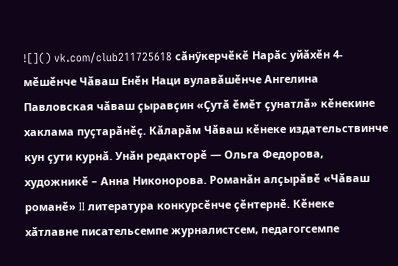![]() vk.com/club211725618 сӑнӳкерчӗкӗ Нарӑс уйӑхӗн 4-мӗшӗнче Чӑваш Енӗн Наци вулавӑшӗнче Ангелина Павловская чӑваш ҫыравҫин «Ҫутӑ ӗмӗт ҫунатлӑ» кӗнекине хаклама пуҫтарӑнӗҫ. Кӑларӑм Чӑваш кӗнеке издательствинче кун ҫути курнӑ. Унӑн редакторӗ — Ольга Федорова, художникӗ – Анна Никонорова. Романӑн алҫырӑвӗ «Чӑваш романӗ» II литература конкурсӗнче ҫӗнтернӗ. Кӗнеке хӑтлавне писательсемпе журналистсем, педагогсемпе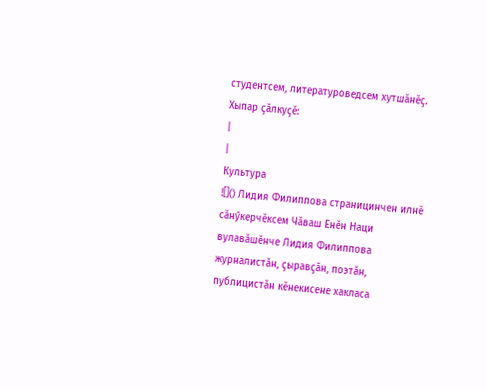студентсем, литературоведсем хутшӑнӗҫ. Хыпар ҫӑлкуҫӗ:
|
|
Культура
![]() Лидия Филиппова страницинчен илнӗ сӑнӳкерчӗксем Чӑваш Енӗн Наци вулавӑшӗнче Лидия Филиппова журналистӑн, ҫыравҫӑн, поэтӑн, публицистӑн кӗнекисене хакласа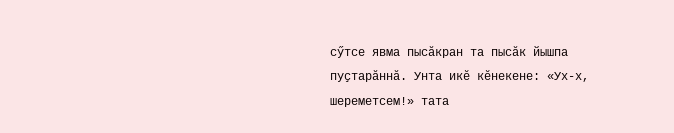сӳтсе явма пысӑкран та пысӑк йышпа пуҫтарӑннӑ. Унта икӗ кӗнекене: «Ух-х, шереметсем!» тата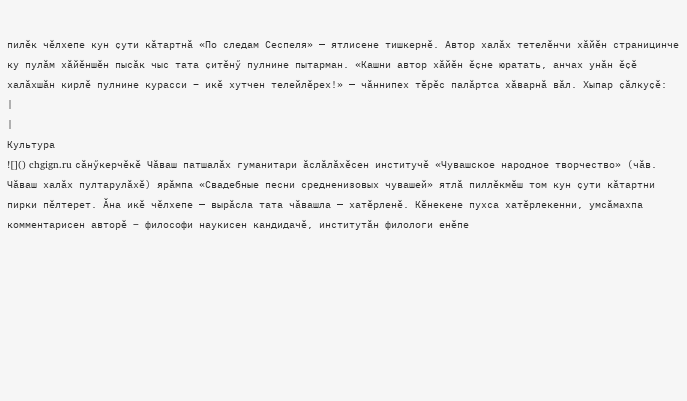пилӗк чӗлхепе кун ҫути кӑтартнӑ «По следам Сеспеля» — ятлисене тишкернӗ. Автор халӑх тетелӗнчи хӑйӗн страницинче ку пулӑм хӑйӗншӗн пысӑк чыс тата ҫитӗнӳ пулнине пытарман. «Кашни автор хӑйӗн ӗҫне юратать, анчах унӑн ӗҫӗ халӑхшӑн кирлӗ пулнине курасси – икӗ хутчен телейлӗрех!» — чӑннипех тӗрӗс палӑртса хӑварнӑ вӑл. Хыпар ҫӑлкуҫӗ:
|
|
Культура
![]() chgign.ru сӑнӳкерчӗкӗ Чӑваш патшалӑх гуманитари ӑслӑлӑхӗсен институчӗ «Чувашское народное творчество» (чӑв. Чӑваш халӑх пултарулӑхӗ) ярӑмпа «Свадебные песни средненизовых чувашей» ятлӑ пиллӗкмӗш том кун ҫути кӑтартни пирки пӗлтерет. Ӑна икӗ чӗлхепе — вырӑсла тата чӑвашла — хатӗрленӗ. Кӗнекене пухса хатӗрлекенни, умсӑмахпа комментарисен авторӗ ‒ философи наукисен кандидачӗ, институтӑн филологи енӗпе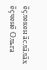ӗҫлекен ӑслӑлӑх ӗҫченӗ Ольга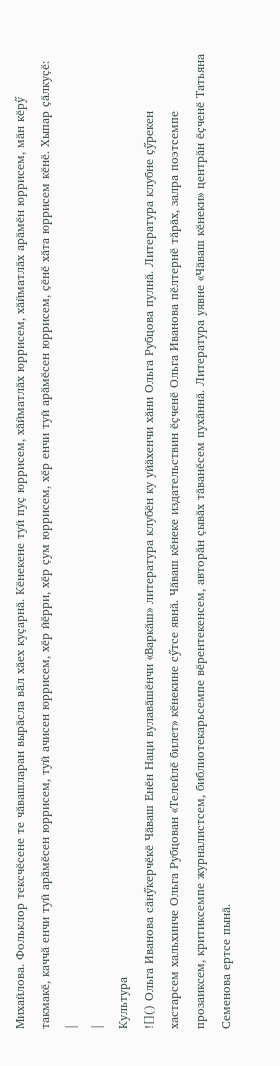Михайлова. Фольклор тексчӗсене те чӑвашларан вырӑсла вӑл хӑех куҫарнӑ. Кӗнекене туй пуҫ юррисем, хӑйматлӑх юррисем, хӑйматлӑх арӑмӗн юррисем, мӑн кӗрӳ такмакӗ, каччӑ енчи туй арӑмӗсен юррисем, туй ачисен юррисем, хӗр йӗрри, хӗр ҫум юррисем, хӗр енчи туй арӑмӗсен юррисем, ҫӗнӗ хӑта юррисем кӗнӗ. Хыпар ҫӑлкуҫӗ:
|
|
Культура
![]() Ольга Иванова сӑнӳкерчӗкӗ Чӑваш Енӗн Наци вулавӑшӗнчи «Варкӑш» литература клубӗн ку уйӑхенчи хӑни Ольга Рубцова пулнӑ. Литература клубне ҫӳрекен хастарсем хальхинче Ольга Рубцован «Телейлӗ билет» кӗнекине сӳтсе явнӑ. Чӑваш кӗнеке издательствин ӗҫченӗ Ольга Иванова пӗлтернӗ тӑрӑх, залра поэтсемпе прозаиксем, критиксемпе журналистсем, библиотекарьсемпе вӗрентекенсем, авторӑн ҫывӑх тӑванӗсем пухӑннӑ. Литература уявне «Чӑваш кӗнеки» центрӑн ӗҫченӗ Татьяна Семенова ертсе пынӑ.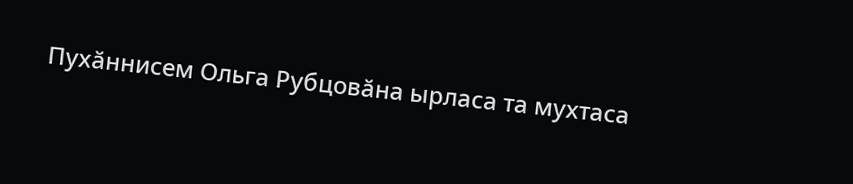Пухӑннисем Ольга Рубцовӑна ырласа та мухтаса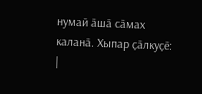нумай ӑшӑ сӑмах каланӑ. Хыпар ҫӑлкуҫӗ:
|